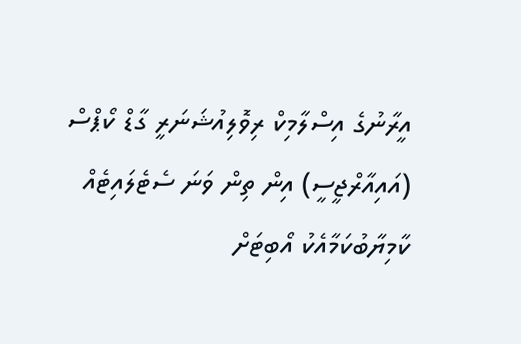އީރާނުގެ އިސްލާމިކް ރިވޮލިއުޝަނަރީ ގާޑް ކޯޕްސް (އައިއާރްޖީސީ) އިން ތިން ވަނަ ސެޓެލައިޓެއް ކާމިޔާބުކަމާއެކު އޯބިޓަށް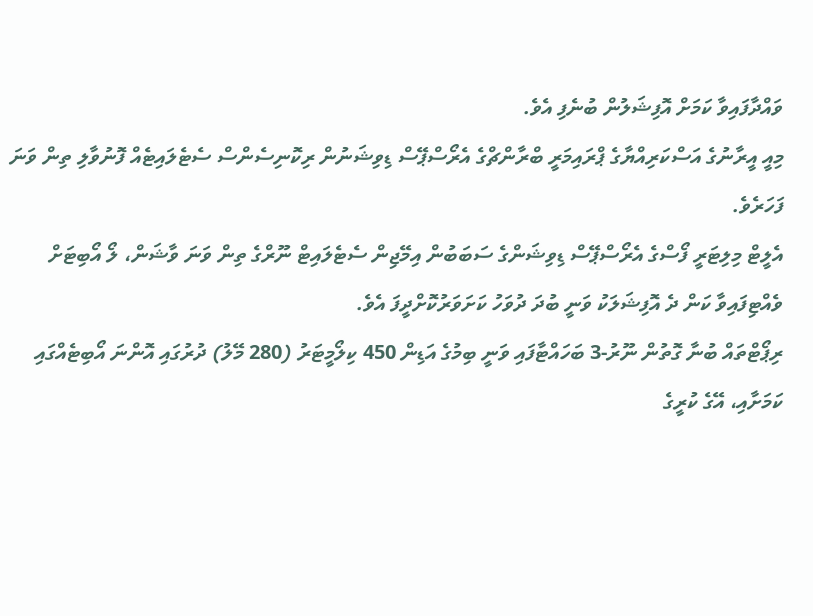ވައްދާފައިވާ ކަމަށް އޮފިޝަލުން ބުނެފި އެވެ.
މިއީ އީރާނުގެ އަސްކަރިއްޔާގެ ޕްރައިމަރީ ބްރާންޗްގެ އެރޯސްޕޭސް ޑިވިޝަނުން ރިކޮނިސެންސް ސެޓެލައިޓެއް ފޮނުވާލި ތިން ވަނަ ފަހަރެވެ.
އެލީޓް މިލިޓަރީ ފޯސްގެ އެރޯސްޕޭސް ޑިވިޝަންގެ ސަބަބުން އިމޭޖިން ސެޓެލައިޓް ނޫރްގެ ތިން ވަނަ ވާޝަން، ލޯ އޯބިޓަށް ވެއްޓިފައިވާ ކަން ދެ އޮފިޝަލަކު ވަނީ ބުދަ ދުވަހު ކަށަވަރުކޮށްދީފަ އެވެ.
ރިޕޯޓްތައް ބުނާ ގޮތުން ނޫރު-3 ބަހައްޓާފައި ވަނީ ބިމުގެ އަޑިން 450 ކިލޯމީޓަރު (280 މޭލު) ދުރުގައި އޮންނަ އޯބިޓެއްގައި ކަމަށާއި، އޭގެ ކުރީގެ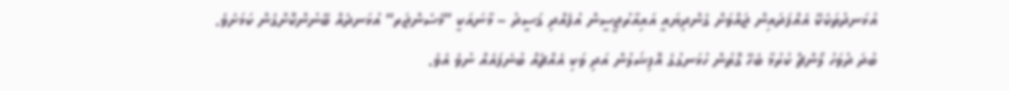އުޅަނދުތަކެކޭ އެއްފަދައިން ޖައްވަށް ގެންދިޔައީ އައިއާރުޖީސީން އުފެއްދި ޤަސީދު – މާނައަކީ ”މެސެންޖަރ“ އުޅަނދެއް ބޭނުންކޮށްގެން ކަމަށެވެ.
ބުދަ ދުވަހު ލޯންޗް ކުރުމާ ބެހޭ ގޮތުން ހުޅަނގުގެ އޮފިޝަލުން އަދި ވަކި އެއްޗެއް ބުނެފައެއް ނުވެ އެވެ.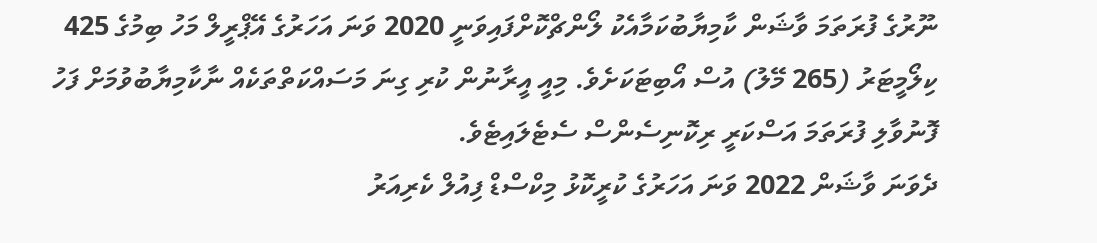ނޫރުގެ ފުރަތަމަ ވާޝަން ކާމިޔާބުކަމާއެކު ލޯންޗްކޮށްފައިވަނީ 2020 ވަނަ އަހަރުގެ އޭޕްރީލް މަހު ބިމުގެ 425 ކިލޯމީޓަރު (265 މޭލު) އުސް އޯބިޓަކަށެވެ. މިއީ އީރާނުން ކުރި ގިނަ މަސައްކަތްތަކެއް ނާކާމިޔާބުވުމަށް ފަހު ފޮނުވާލި ފުރަތަމަ އަސްކަރީ ރިކޮނިސެންސް ސެޓެލައިޓެވެ.
ދެވަނަ ވާޝަން 2022 ވަނަ އަހަރުގެ ކުރީކޮޅު މިކްސްޑް ފިއުލް ކެރިއަރު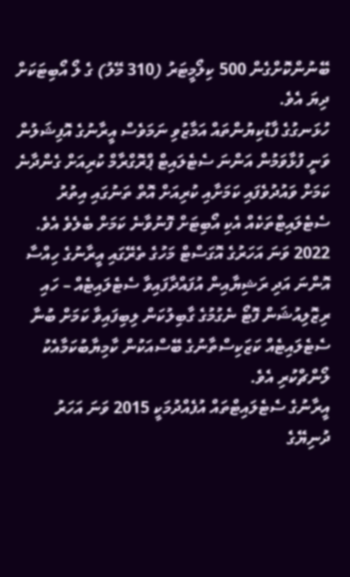ބޭނުންކޮށްގެން 500 ކިލޯމީޓަރު (310 މޭލު) ގެ ލޯ އޯބިޓަކަށް ދިޔަ އެވެ.
ހުޅަނގުގެ ފާޑުކިޔުންތައް އަމާޒުވި ނަމަވެސް އީރާނުގެ އޮފިޝަލުން ވަނީ ފުޅާވަމުން އަންނަ ސެޓެލައިޓް ޕްރޮގްރާމް ކުރިއަށް ގެންދާނެ ކަމަށް ވައުދުވެފައި ކަމަށާއި ކުރިއަށް އޮތް ތަނުގައި އިތުރު ސެޓެލައިޓްތަކެއް އެކި އޯބިޓަށް ފޮނުވާނެ ކަމަށް ބެލެވެ އެވެ.
2022 ވަނަ އަހަރުގެ އޮގަސްޓް މަހުގެ ތެރޭގައި އީރާނުގެ ހިއްސާ އޮންނަ އަދި ރަޝިޔާއިން އުފައްދާފައިވާ ސެޓެލައިޓެއް – ހައި ރިޒޮލިއުޝަން ފޮޓޯ ނެގުމުގެ ގާބިލުކަން ލިބިފައިވާ ކަމަށް ބުނާ ސެޓެލައިޓެއް ކަޒަކިސްތާނުގެ ބޭސްއަކުން ކާމިޔާބުކަމާއެކު ލޯންޗްކުރި އެވެ.
އީރާނުގެ ސެޓެލައިޓްތައް އުފެއްދުމަކީ 2015 ވަނަ އަހަރު ދުނިޔޭގެ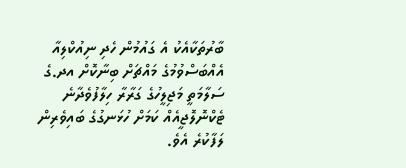ބާރުތަކާއެކު އެ ގައުމުން ހެދި ނިއުކްލިއާ އެއްބަސްވުމުގެ މައްޗަށް ބިނާކޮށް އދ.ގެ ސަލާމަތީ މަޖިލީހުގެ ގަރާރާ ހިލާފުވެދާނެ ޓެކްނޮލޮޖީއެއް ކަމަށް ހުޅަނގުގެ ބައިވެރިން ލަފާކުރެ އެވެ.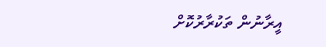އީރާނުން ތަކުރާރުކޮށް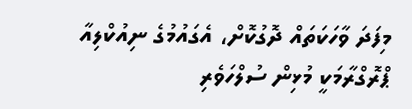މިފަދަ ވާހަކަތައް ދޮގުކޮށް، އެގައުމުގެ ނިއުކްލިއާ ޕްރޮގްރާމަކީ މުޅިން ސުލްހަވެރި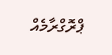ޕްރޮގްރާމެއް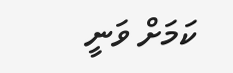ކަމަށް ވަނީ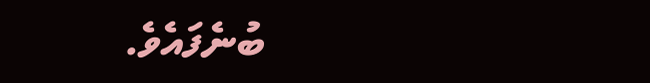ބުނެފައެވެ.